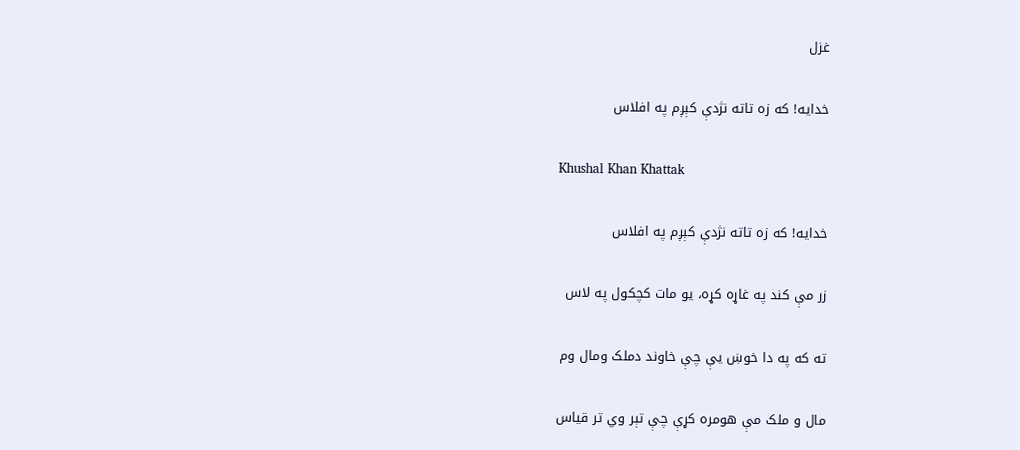غزل

خدايه! که زه تاته نژدې کېږم په افلاس

Khushal Khan Khattak

خدايه! که زه تاته نژدې کېږم په افلاس

زر مې کند په غاړه کړه، يو مات کچکول په لاس

ته که په دا خوښ يې چې خاوند دملک ومال وم

مال و ملک مې هومره کړې چې تېر وي تر قياس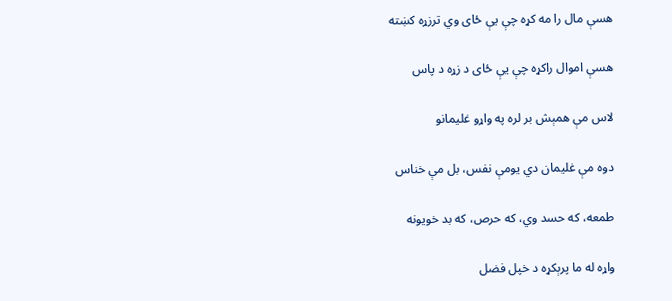هسې مال را مه کړه چې يې ځای وي ترزړه کښته

هسې اموال راکړه چې يې ځای د زړه د پاس

لاس مې همېش بر لره په واړو غليمانو

دوه مې غليمان دي يومې نفس، بل مې خناس

طمعه، که حسد وي، که حرص، که بد خويونه

واړه له ما پرېکړه د خپل فضل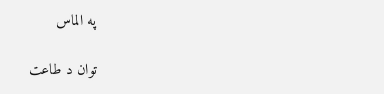په الماس

توان د طاعت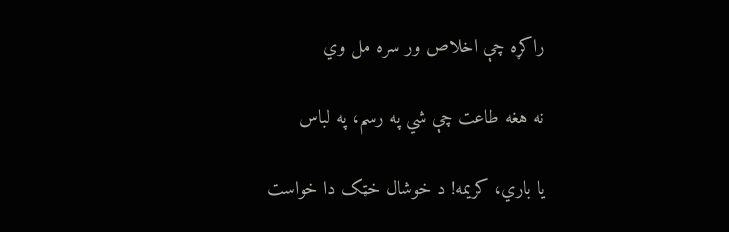راکړه چې اخلاص ور سره مل وي

نه هغه طاعت چې شي په رسم، په لباس

يا باري، کريمه! د خوشال خټک دا خواست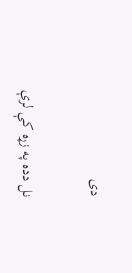دی

نل دده په زړه کې لرې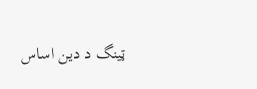ټينگ د دين اساس